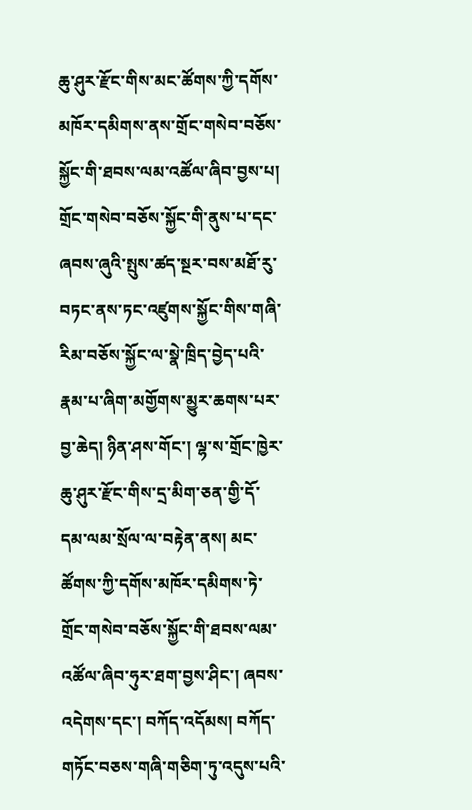ཆུ་ཤུར་རྫོང་གིས་མང་ཚོགས་ཀྱི་དགོས་མཁོར་དམིགས་ནས་གྲོང་གསེབ་བཅོས་སྐྱོང་གི་ཐབས་ལམ་འཚོལ་ཞིབ་བྱས་པ།
གྲོང་གསེབ་བཅོས་སྐྱོང་གི་ནུས་པ་དང་ཞབས་ཞུའི་སྤུས་ཚད་སྔར་བས་མཐོ་རུ་བཏང་ནས་ཏང་འཛུགས་སྐྱོང་གིས་གཞི་རིམ་བཅོས་སྐྱོང་ལ་སྣེ་ཁྲིད་བྱེད་པའི་རྣམ་པ་ཞིག་མགྱོགས་མྱུར་ཆགས་པར་བྱ་ཆེད། ཉིན་ཤས་གོང་། ལྷ་ས་གྲོང་ཁྱེར་ཆུ་ཤུར་རྫོང་གིས་དྲ་མིག་ཅན་གྱི་དོ་དམ་ལམ་སྲོལ་ལ་བརྟེན་ནས། མང་ཚོགས་ཀྱི་དགོས་མཁོར་དམིགས་ཏེ་གྲོང་གསེབ་བཅོས་སྐྱོང་གི་ཐབས་ལམ་འཚོལ་ཞིབ་ཧུར་ཐག་བྱས་ཤིང་། ཞབས་འདེགས་དང་། བཀོད་འདོམས། བཀོད་གཏོང་བཅས་གཞི་གཅིག་ཏུ་འདུས་པའི་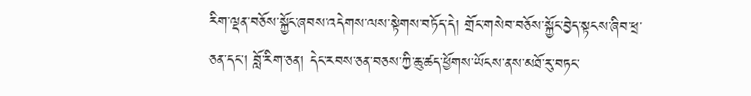རིག་ལྡན་བཅོས་སྐྱོང་ཞབས་འདེགས་ལས་སྟེགས་བཏོད་དེ། གྲོང་གསེབ་བཅོས་སྐྱོང་བྱེད་སྟངས་ཞིབ་ཕྲ་ཅན་དང་། བློ་རིག་ཅན། དེང་རབས་ཅན་བཅས་ཀྱི་ཆུ་ཚད་ཕྱོགས་ཡོངས་ནས་མཐོ་རུ་བཏང་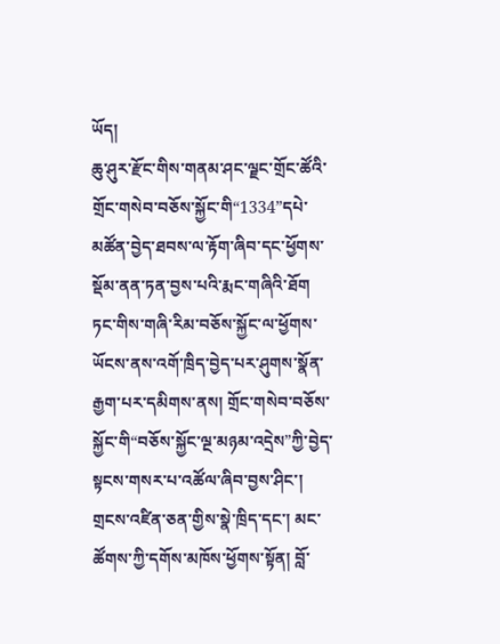ཡོད།
ཆུ་ཤུར་རྫོང་གིས་གནམ་ཤང་ལྗང་གྲོང་ཚོའི་གྲོང་གསེབ་བཅོས་སྐྱོང་གི“1334”དཔེ་མཚོན་བྱེད་ཐབས་ལ་རྟོག་ཞིབ་དང་ཕྱོགས་སྡོམ་ནན་ཏན་བྱས་པའི་རྨང་གཞིའི་ཐོག ཏང་གིས་གཞི་རིམ་བཅོས་སྐྱོང་ལ་ཕྱོགས་ཡོངས་ནས་འགོ་ཁྲིད་བྱེད་པར་ཤུགས་སྣོན་རྒྱག་པར་དམིགས་ནས། གྲོང་གསེབ་བཅོས་སྐྱོང་གི“བཅོས་སྐྱོང་ལྔ་མཉམ་འདྲེས”ཀྱི་བྱེད་སྟངས་གསར་པ་འཚོལ་ཞིབ་བྱས་ཤིང་། གྲངས་འཛིན་ཅན་གྱིས་སྣེ་ཁྲིད་དང་། མང་ཚོགས་ཀྱི་དགོས་མཁོས་ཕྱོགས་སྟོན། བློ་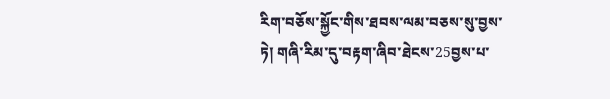རིག་བཅོས་སྐྱོང་གིས་ཐབས་ལམ་བཅས་སུ་བྱས་ཏེ། གཞི་རིམ་དུ་བརྟག་ཞིབ་ཐེངས་25བྱས་པ་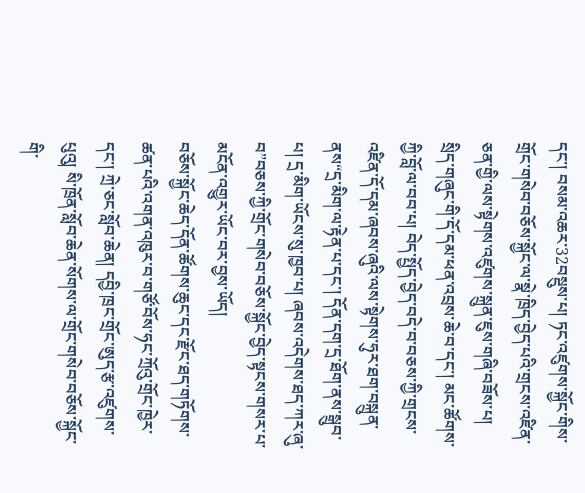དང་། བསམ་འཆར་32བསྡུས་པ། ཏང་འཛུགས་སྐྱོང་གིས་གྲོང་གསེབ་བཅོས་སྐྱོང་ལ་སྣེ་ཁྲིད་བྱེད་པའི་གྲངས་འཛིན་ཅན་གྱི་ལས་སྟེགས་འཛུགས་སྐྲུན་ཇུས་གཞི་བཟོས་པ། སྲིད་གཞུང་གི་དོ་དམ་ཕན་འབྲས་ཆེ་བ་དང་། མང་ཚོགས་ཀྱི་བློ་ལ་བབ་པ། བེད་སྤྱོད་བྱེད་བདེ་བ་བཅས་ཀྱི་གྲངས་འཛིན་དོ་དམ་ཞབས་ཞུའི་ལས་སྟེགས་ཧུར་ཐག་བསྐྲུན་ནས“དྲ་མིག་ལ་རྟེན་པ་དང་། དོན་དག་དྲ་ཐོག་ནས་སྒྲུབ་པ། དྲ་མིག་ཡོངས་སུ་ཁྱབ་པ། ཞབས་འདེགས་ཐད་ཀར་ཞུ་བ”བཅས་ཀྱི་གྲོང་གསེབ་བཅོས་སྐྱོང་བྱེད་སྟངས་གསར་པ་མངོན་འགྱུར་ཡོང་བར་བྱས་ཡོད།
བཅོས་སྐྱོང་ཆེད་དོན་ཚོགས་ཆུང་དང་རྫོང་ཐད་གཏོགས་ཚན་པའི་འགན་འཁུར་བ་གཙོ་བོས་ཧང་ཀྲོའུ་གྲོང་ཁྱེར་དང་། ཀྲེ་ཅང་སློབ་ཆེན། དབྱི་ཁྲང་གྲོང་ཨུད་རྩ་འཛུགས་པུའུ། སི་ཁྲོན་སློབ་ཆེན་སོགས་ལ་གྲོང་གསེབ་བཅོས་སྐྱོང་གི་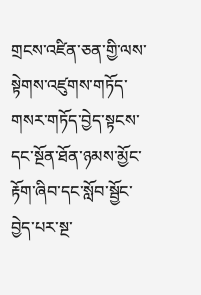གྲངས་འཛིན་ཅན་གྱི་ལས་སྟེགས་འཛུགས་གཏོད་གསར་གཏོད་བྱེད་སྟངས་དང་སྔོན་ཐོན་ཉམས་མྱོང་རྟོག་ཞིབ་དང་སློབ་སྦྱོང་བྱེད་པར་སྔ་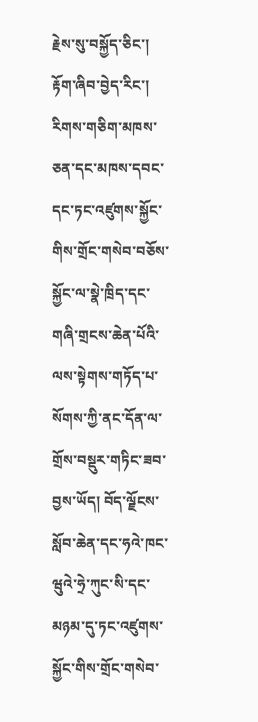རྗེས་སུ་བསྐྱོད་ཅིང་། རྟོག་ཞིབ་བྱེད་རིང་། རིགས་གཅིག་མཁས་ཅན་དང་མཁས་དབང་དང་ཏང་འཛུགས་སྐྱོང་གིས་གྲོང་གསེབ་བཅོས་སྐྱོང་ལ་སྣེ་ཁྲིད་དང་གཞི་གྲངས་ཆེན་པོའི་ལས་སྟེགས་གཏོད་པ་སོགས་ཀྱི་ནང་དོན་ལ་གྲོས་བསྡུར་གཏིང་ཟབ་བྱས་ཡོད། བོད་ལྗོངས་སློབ་ཆེན་དང་ཧའེ་ཁང་ཝུའེ་ཧྲེ་ཀུང་སི་དང་མཉམ་དུ་ཏང་འཛུགས་སྐྱོང་གིས་གྲོང་གསེབ་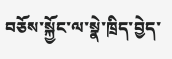བཅོས་སྐྱོང་ལ་སྣེ་ཁྲིད་བྱེད་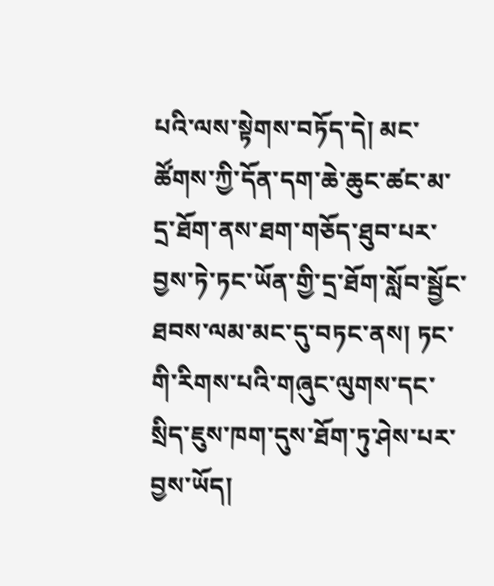པའི་ལས་སྟེགས་བཏོད་དེ། མང་ཚོགས་ཀྱི་དོན་དག་ཆེ་ཆུང་ཚང་མ་དྲ་ཐོག་ནས་ཐག་གཅོད་ཐུབ་པར་བྱས་ཏེ་ཏང་ཡོན་གྱི་དྲ་ཐོག་སློབ་སྦྱོང་ཐབས་ལམ་མང་དུ་བཏང་ནས། ཏང་གི་རིགས་པའི་གཞུང་ལུགས་དང་སྲིད་ཇུས་ཁག་དུས་ཐོག་ཏུ་ཤེས་པར་བྱས་ཡོད།